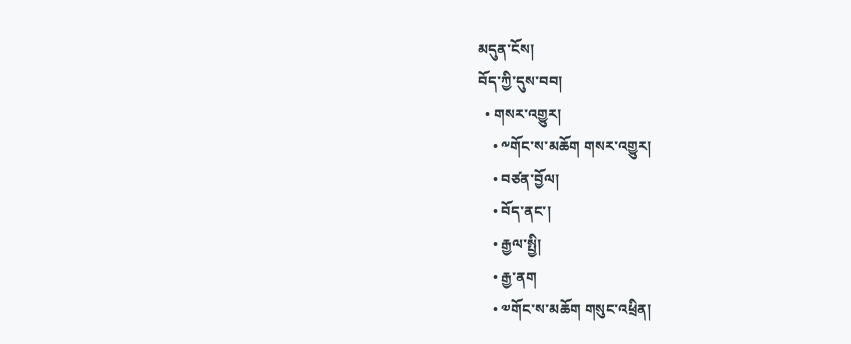མདུན་ངོས།
བོད་ཀྱི་དུས་བབ།
  • གསར་འགྱུར།
    • ༸གོང་ས་མཆོག གསར་འགྱུར།
    • བཙན་བྱོལ།
    • བོད་ནང་།
    • རྒྱལ་སྤྱི།
    • རྒྱ་ནག
    • ༧གོང་ས་མཆོག གསུང་འཕྲིན།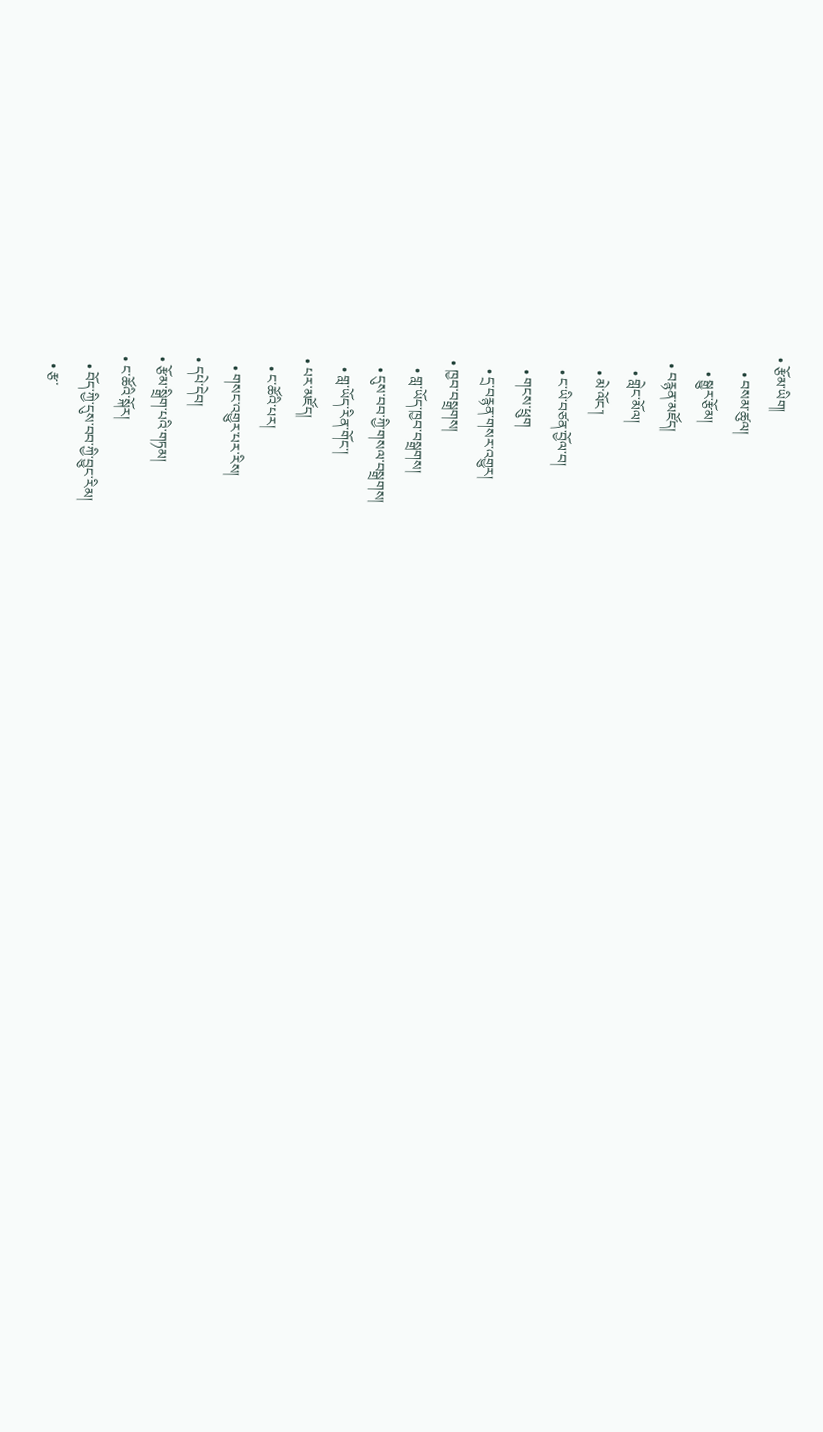• རྩོམ་ཡིག།
    • བསམ་ཚུལ།
    • སྒྱུར་རྩོམ།
  • བརྙན་མཛོད།
    • གླེང་མོལ།
    • མེ་ལོང་།
    • ང་ཡི་བཙན་བྱོལ་བ།
    • གངས་ཕྲུག
    • དྲ་བརྙན་གསར་འགྱུར།
  • ཁྱབ་བསྒྲགས།
    • གླ་ཡོད་ཁྱབ་བསྒྲགས།
    • དུས་བབ་ཀྱི་གསལ་བསྒྲགས།
    • གླ་ཡོད་རིན་གོང་།
  • པར་མཛོད།
    • ང་ཚོའི་པར།
    • གསང་འགྱུར་པར་རིས།
  • དཔེ་དེབ།
  • རྩོམ་སྒྲིག་པའི་གཏམ།
  • ང་ཚོའི་སྐོར།
    • བོད་ཀྱི་དུས་བབ་ཀྱི་བྱུང་རིམ།
    • རྩ་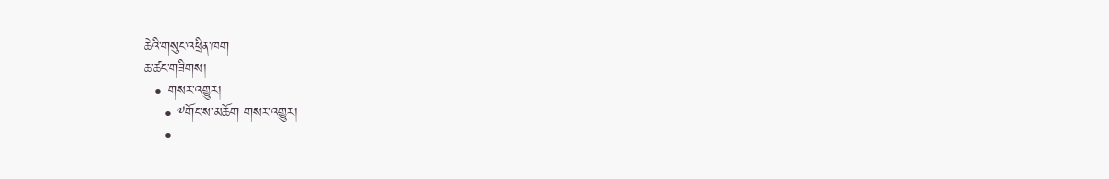ཆེའི་གསུང་འཕྲིན་ཁག
ཆ་ཚང་གཟིགས།
  • གསར་འགྱུར།
    • ༸གོང་ས་མཆོག གསར་འགྱུར།
    •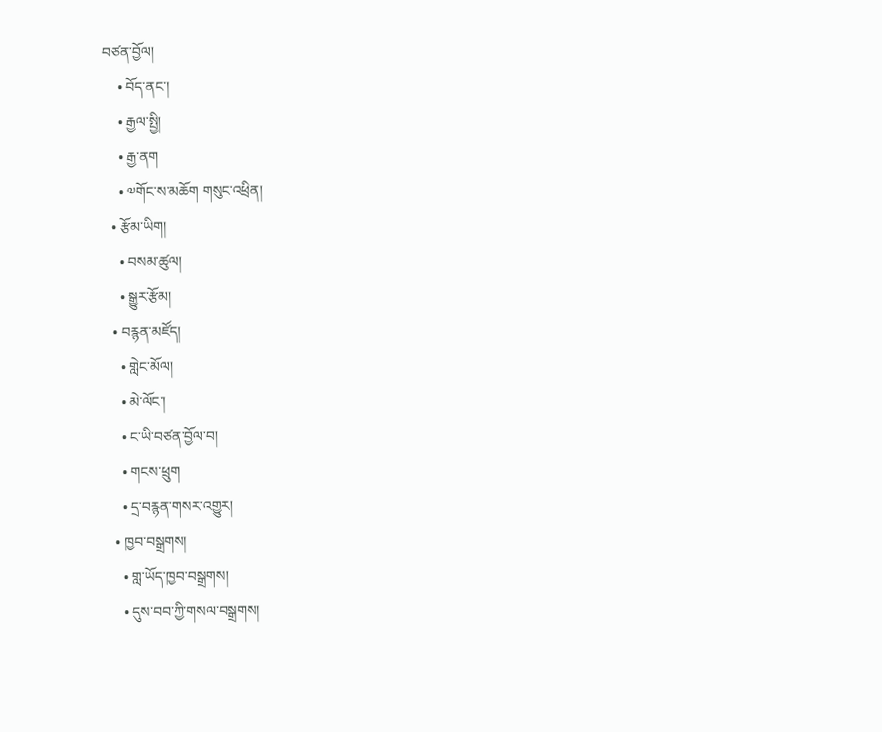བཙན་བྱོལ།
    • བོད་ནང་།
    • རྒྱལ་སྤྱི།
    • རྒྱ་ནག
    • ༧གོང་ས་མཆོག གསུང་འཕྲིན།
  • རྩོམ་ཡིག།
    • བསམ་ཚུལ།
    • སྒྱུར་རྩོམ།
  • བརྙན་མཛོད།
    • གླེང་མོལ།
    • མེ་ལོང་།
    • ང་ཡི་བཙན་བྱོལ་བ།
    • གངས་ཕྲུག
    • དྲ་བརྙན་གསར་འགྱུར།
  • ཁྱབ་བསྒྲགས།
    • གླ་ཡོད་ཁྱབ་བསྒྲགས།
    • དུས་བབ་ཀྱི་གསལ་བསྒྲགས།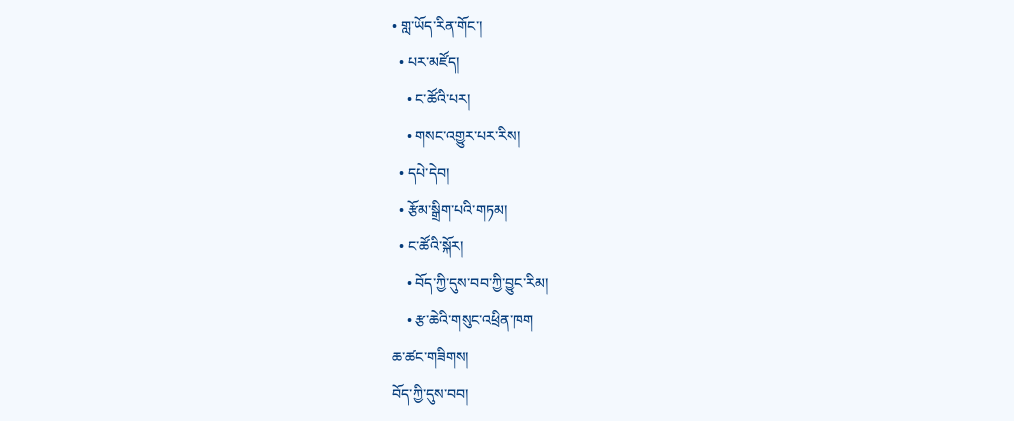• གླ་ཡོད་རིན་གོང་།
  • པར་མཛོད།
    • ང་ཚོའི་པར།
    • གསང་འགྱུར་པར་རིས།
  • དཔེ་དེབ།
  • རྩོམ་སྒྲིག་པའི་གཏམ།
  • ང་ཚོའི་སྐོར།
    • བོད་ཀྱི་དུས་བབ་ཀྱི་བྱུང་རིམ།
    • རྩ་ཆེའི་གསུང་འཕྲིན་ཁག
ཆ་ཚང་གཟིགས།
བོད་ཀྱི་དུས་བབ།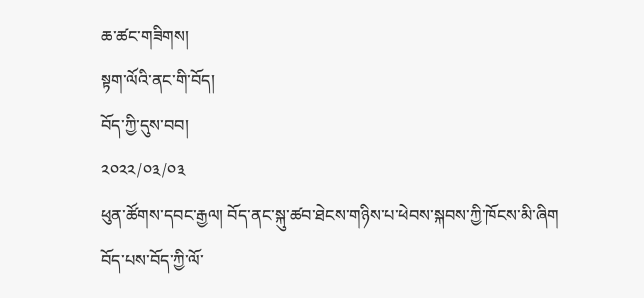ཆ་ཚང་གཟིགས།
སྟག་ལོའི་ནང་གི་བོད།
བོད་ཀྱི་དུས་བབ།
༢༠༢༢/༠༣/༠༣
ཕུན་ཚོགས་དབང་རྒྱལ། བོད་ནང་སྐུ་ཚབ་ཐེངས་གཉིས་པ་ཕེབས་སྐབས་ཀྱི་ཁོངས་མི་ཞིག
བོད་པས་བོད་ཀྱི་ལོ་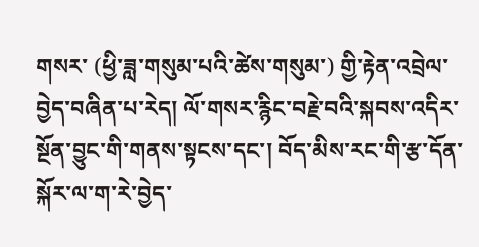གསར་ (ཕྱི་ཟླ་གསུམ་པའི་ཚེས་གསུམ་) གྱི་རྟེན་འབྲེལ་བྱེད་བཞིན་པ་རེད། ལོ་གསར་རྙིང་བརྗེ་བའི་སྐབས་འདིར་སྔོན་བྱུང་གི་གནས་སྟངས་དང་། བོད་མིས་རང་གི་རྩ་དོན་སྐོར་ལ་ག་རེ་བྱེད་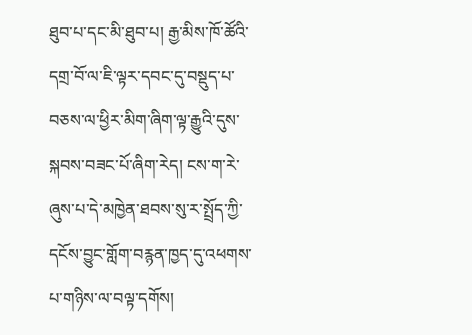ཐུབ་པ་དང་མི་ཐུབ་པ། རྒྱ་མིས་ཁོ་ཚོའི་དགྲ་བོ་ལ་ཇི་ལྟར་དབང་དུ་བསྡུད་པ་བཅས་ལ་ཕྱིར་མིག་ཞིག་ལྟ་རྒྱུའི་དུས་སྐབས་བཟང་པོ་ཞིག་རེད། ངས་ག་རེ་ཞུས་པ་དེ་མཁྱེན་ཐབས་སུ་ར་སྤྲོད་ཀྱི་དངོས་བྱུང་གློག་བརྙན་ཁྱད་དུ་འཕགས་པ་གཉིས་ལ་བལྟ་དགོས།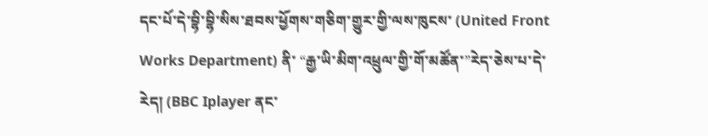དང་པོ་དེ་བྷི་བྷི་སིས་ཐབས་ཕྱོགས་གཅིག་གྱུར་གྱི་ལས་ཁུངས་ (United Front Works Department) ནི་ “རྒྱ་ཡི་མིག་འཕྲུལ་གྱི་གོ་མཚོན་”རེད་ཅེས་པ་དེ་རེད། (BBC Iplayer ནང་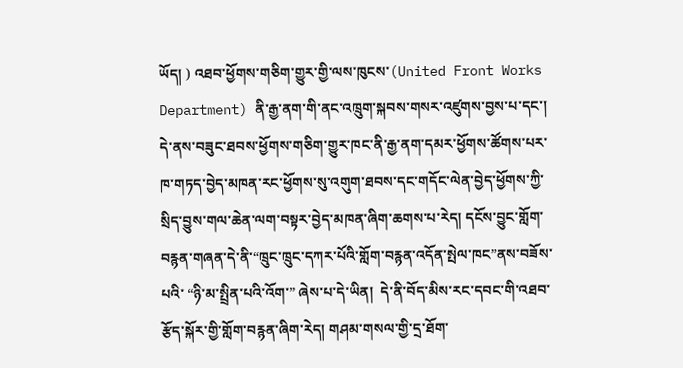ཡོད། ) འཐབ་ཕྱོགས་གཅིག་གྱུར་གྱི་ལས་ཁུངས་(United Front Works Department) ནི་རྒྱ་ནག་གི་ནང་འཁྲུག་སྐབས་གསར་འཛུགས་བྱས་པ་དང་། དེ་ནས་བཟུང་ཐབས་ཕྱོགས་གཅིག་གྱུར་ཁང་ནི་རྒྱ་ནག་དམར་ཕྱོགས་ཚོགས་པར་ཁ་གཏད་བྱེད་མཁན་རང་ཕྱོགས་སུ་འགུག་ཐབས་དང་གདོང་ལེན་བྱེད་ཕྱོགས་ཀྱི་སྲིད་བྱུས་གལ་ཆེན་ལག་བསྟར་བྱེད་མཁན་ཞིག་ཆགས་པ་རེད། དངོས་བྱུང་གློག་བརྙན་གཞན་དེ་ནི་“ཁྲུང་ཁྲུང་དཀར་པོའི་གློག་བརྙན་འདོན་སྤེལ་ཁང”ནས་བཟོས་པའི་ “ཉི་མ་སྤྲིན་པའི་འོག་” ཞེས་པ་དེ་ཡིན།  དེ་ནི་བོད་མིས་རང་དབང་གི་འཐབ་རྩོད་སྐོར་གྱི་གློག་བརྙན་ཞིག་རེད། གཤམ་གསལ་གྱི་དྲ་ཐོག་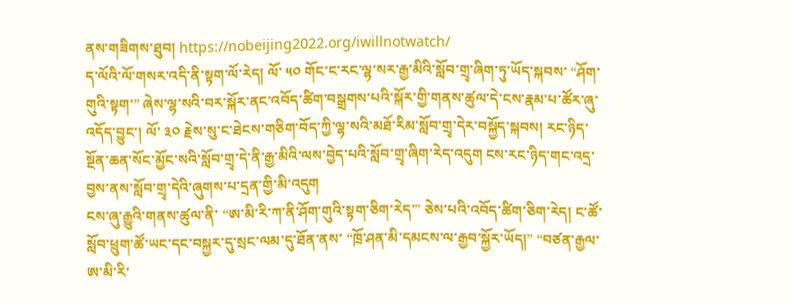ནས་གཟིགས་ཐུབ། https://nobeijing2022.org/iwillnotwatch/
ད་ལོའི་ལོ་གསར་འདི་ནི་སྟག་ལོ་རེད། ལོ་ ༥༠ གོང་ང་རང་ལྷ་སར་རྒྱ་མིའི་སློབ་གྲྭ་ཞིག་ཏུ་ཡོད་སྐབས་ “ཤོག་གུའི་སྟག་” ཞེས་ལྷ་སའི་བར་སྐོར་ནང་འབོད་ཚིག་བསྒྲགས་པའི་སྐོར་གྱི་གནས་ཚུལ་དེ་ངས་རྣམ་པ་ཚོར་ཞུ་འདོད་བྱུང་། ལོ་ ༣༠ རྗེས་སུ་ང་ཐེངས་གཅིག་བོད་ཀྱི་ལྷ་སའི་མཐོ་རིམ་སློབ་གྲྭ་དེར་བསྐྱོད་སྐབས། རང་ཉིད་སྔོན་ཆན་སོང་མྱོང་སའི་སློབ་གྲྭ་དེ་ནི་རྒྱ་མིའི་ལས་བྱེད་པའི་སློབ་གྲྭ་ཞིག་རེད་འདུག ངས་རང་ཉིད་གང་འདྲ་བྱས་ནས་སློབ་གྲྭ་དེའི་ཞུགས་པ་དྲན་གྱི་མི་འདུག
ངས་ཞུ་རྒྱུའི་གནས་ཚུལ་ནི་ “ཨ་མི་རི་ཀ་ནི་ཤོག་གུའི་སྟག་ཅིག་རེད་” ཅེས་པའི་འབོད་ཚིག་ཅིག་རེད། ང་ཚོ་སློབ་ཕྲུག་ཚོ་ཡང་དང་བསྐྱར་དུ་སྲང་ལམ་དུ་ཐོན་ནས་ “ཁྲོ་ཤན་མི་དམངས་ལ་རྒྱབ་སྐྱོར་ཡོད།” “བཙན་རྒྱལ་ཨ་མི་རི་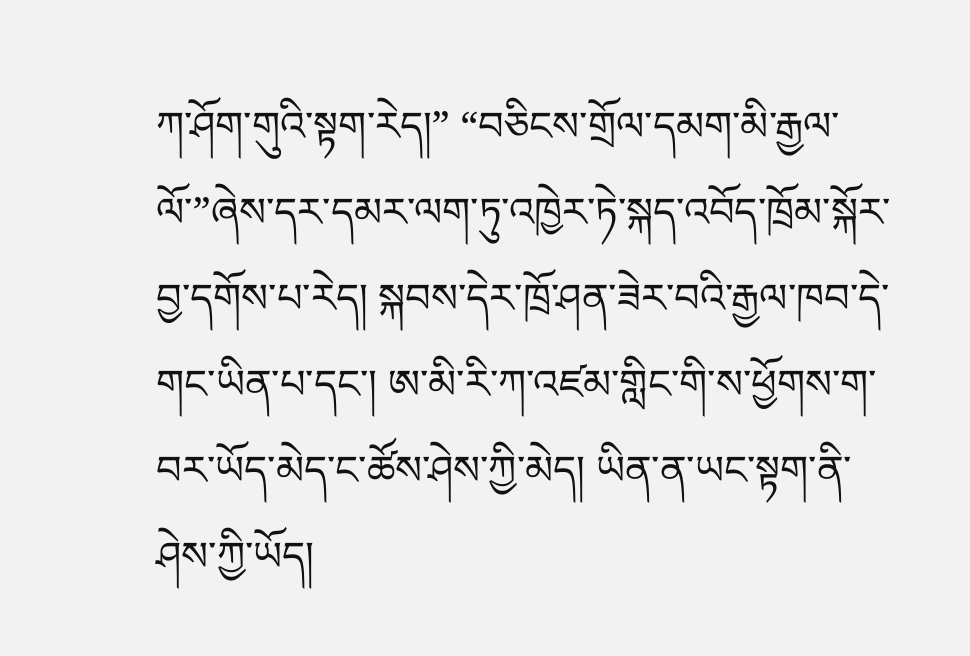ཀ་ཤོག་གུའི་སྟག་རེད།” “བཅིངས་གྲོལ་དམག་མི་རྒྱལ་ལོ་”ཞེས་དར་དམར་ལག་ཏུ་འཁྱེར་ཏེ་སྐད་འབོད་ཁྲོམ་སྐོར་བྱ་དགོས་པ་རེད། སྐབས་དེར་ཁྲོ་ཤན་ཟེར་བའི་རྒྱལ་ཁབ་དེ་གང་ཡིན་པ་དང་། ཨ་མི་རི་ཀ་འཛམ་གླིང་གི་ས་ཕྱོགས་ག་བར་ཡོད་མེད་ང་ཚོས་ཤེས་ཀྱི་མེད། ཡིན་ན་ཡང་སྟག་ནི་ཤེས་ཀྱི་ཡོད།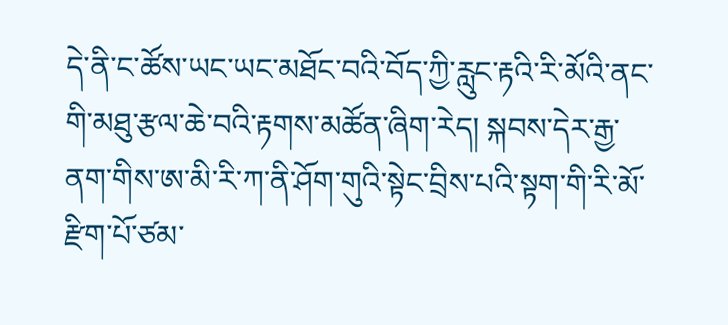དེ་ནི་ང་ཚོས་ཡང་ཡང་མཐོང་བའི་བོད་ཀྱི་རླུང་རྟའི་རི་མོའི་ནང་གི་མཐུ་རྩལ་ཆེ་བའི་རྟགས་མཚོན་ཞིག་རེད། སྐབས་དེར་རྒྱ་ནག་གིས་ཨ་མི་རི་ཀ་ནི་ཤོག་གུའི་སྟེང་བྲིས་པའི་སྟག་གི་རི་མོ་རྫིག་པོ་ཙམ་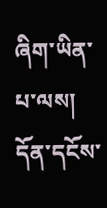ཞིག་ཡིན་པ་ལས། དོན་དངོས་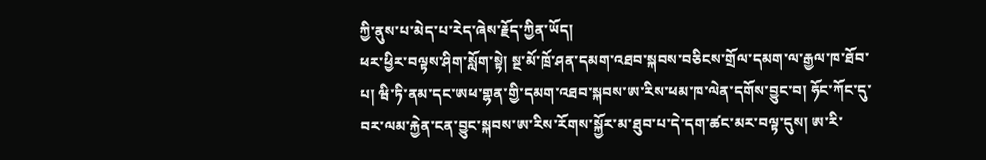ཀྱི་ནུས་པ་མེད་པ་རེད་ཞེས་རྗོད་ཀྱིན་ཡོད།
ཕར་ཕྱིར་བལྟས་ཤིག་སློག་སྟེ། སྔ་མོ་ཁྲོ་ཤན་དམག་འཐབ་སྐབས་བཅིངས་གྲོལ་དམག་ལ་རྒྱལ་ཁ་ཐོབ་པ། ཝི་ཏི་ནམ་དང་ཨཕ་གྷན་གྱི་དམག་འཐབ་སྐབས་ཨ་རིས་ཕམ་ཁ་ལེན་དགོས་བྱུང་བ། ཧོང་ཀོང་དུ་བར་ལམ་རྐྱེན་ངན་བྱུང་སྐབས་ཨ་རིས་རོགས་སྐྱོར་མ་ཐུབ་པ་དེ་དག་ཚང་མར་བལྟ་དུས། ཨ་རི་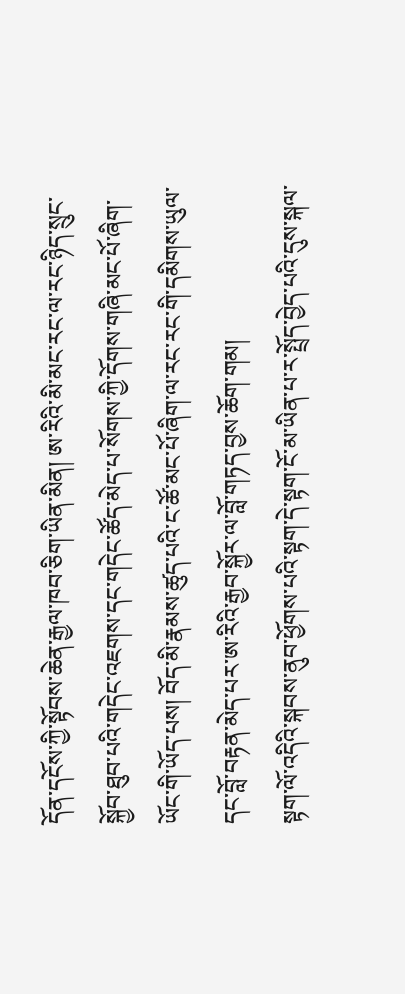དོན་དངོས་ཀྱི་སྟོབས་ཆེན་རྒྱལ་ཁབ་ཅིག་ཡིན་མིན། ཨ་རིའི་མི་མང་རང་ལ་རང་ཉིད་སྲུང་སྐྱོབ་ཐུབ་པའི་གདེང་འཇགས་དང་གདེང་ཚོད་མེད་པ་སོགས་ཀྱི་དོགས་གཞི་མང་པོ་ཞིག་ཡོང་གི་ཡོད་པས། བོད་མི་རྣམས་ཚུད་པའི་ང་ཚོ་མང་པོ་ཞིག་ལ་རང་རང་གི་དམིགས་ཡུལ་དང་བློ་བརྟན་མེད་པར་ཨ་རིའི་རྒྱབ་སྐྱོར་ལ་བློ་གཏད་བྱས་ཆོག་གམ།
སྟག་ལོ་འདིའི་སྐབས་ནུབ་ཕྱོགས་པའི་སྟག་དེ་སྟག་ངོ་མ་ཡིན་པ་ར་སྤྲོད་བྱེད་པའི་དུས་སྐལ་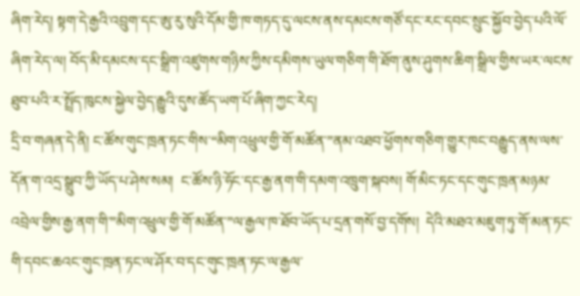ཞིག་རེད། སྟག་དེ་རྒྱའི་འབྲུག་དང་ཨུ་རུ་སུའི་དོམ་གྱི་ཁ་གཏད་དུ་ལངས་ནས་དམངས་གཙོ་དང་རང་དབང་སྲུང་སྐྱོབ་བྱེད་པའི་ལོ་ཞིག་རེད་ལ། བོད་མི་དམངས་དང་སྒྲིག་འཛུགས་གཉིས་ཀྱིས་དམིགས་ཡུལ་གཅིག་གི་ཐོག་ནུས་ཤུགས་ཆིག་སྒྲིལ་གྱིས་ཡར་ལངས་ཐུབ་པའི་ར་སྤྲོད་ཁུངས་སྐྱེལ་བྱེད་རྒྱུའི་དུས་ཚོད་ཡག་པོ་ཞིག་ཀྱང་རེད།
དྲི་བ་གཞན་དེ་ནི། ང་ཚོས་གུང་ཁྲན་ཏང་གིས་“མིག་འཕྲུལ་གྱི་གོ་མཚོན་”ནམ་འཐབ་ཕྱོགས་གཅིག་གྱུར་ཁང་བརྒྱུད་ནས་ལས་དོན་ག་འདྲ་སྒྲུབ་ཀྱི་ཡོད་པ་ཤེས་སམ།  ང་ཚོས་ཉི་ཧོང་དང་རྒྱ་ནག་གི་དམག་འཁྲུག་སྐབས། གོ་མིང་ཏང་དང་གུང་ཁྲན་མཉམ་འབྲེལ་གྱིས་རྒྱ་ནག་གི་”མིག་འཕྲུལ་གྱི་གོ་མཚོན་”ལ་རྒྱལ་ཁ་ཐོབ་ཡོད་པ་དྲན་གསོ་བྱ་དགོས།  དེའི་མཐའ་མཇུག་ཏུ་གོ་མན་ཏང་གི་དབང་ཆའང་གུང་ཁྲན་ཏང་ལ་ཤོར་བ་དང་གུང་ཁྲན་ཏང་ལ་རྒྱལ་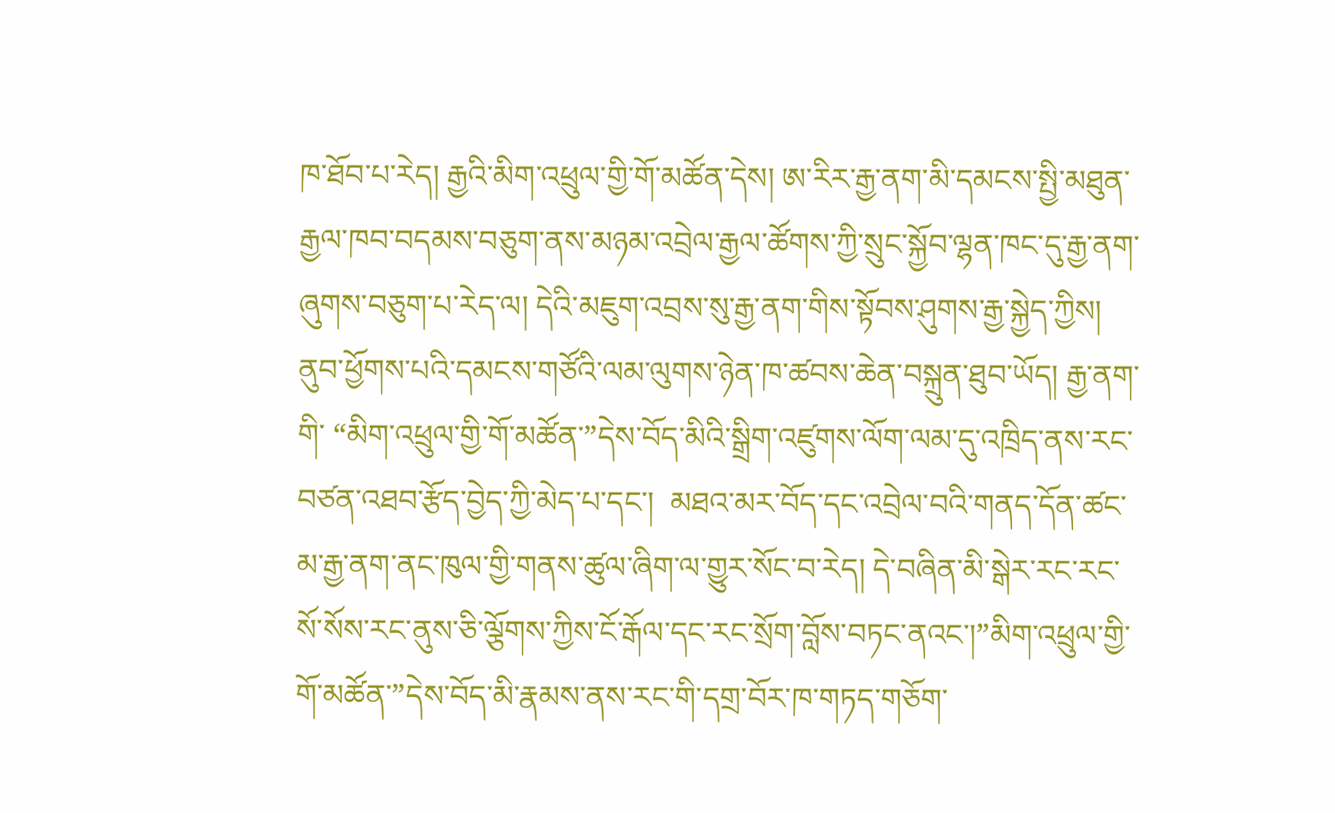ཁ་ཐོབ་པ་རེད། རྒྱའི་མིག་འཕྲུལ་གྱི་གོ་མཚོན་དེས། ཨ་རིར་རྒྱ་ནག་མི་དམངས་སྤྱི་མཐུན་རྒྱལ་ཁབ་བདམས་བཅུག་ནས་མཉམ་འབྲེལ་རྒྱལ་ཚོགས་ཀྱི་སྲུང་སྐྱོབ་ལྷན་ཁང་དུ་རྒྱ་ནག་ཞུགས་བཅུག་པ་རེད་ལ། དེའི་མཇུག་འབྲས་སུ་རྒྱ་ནག་གིས་སྟོབས་ཤུགས་རྒྱ་སྐྱེད་ཀྱིས། ནུབ་ཕྱོགས་པའི་དམངས་གཙོའི་ལམ་ལུགས་ཉེན་ཁ་ཚབས་ཆེན་བསྐྲུན་ཐུབ་ཡོད། རྒྱ་ནག་གི་ “མིག་འཕྲུལ་གྱི་གོ་མཚོན་”དེས་བོད་མིའི་སྒྲིག་འཛུགས་ལོག་ལམ་དུ་འཁྲིད་ནས་རང་བཙན་འཐབ་རྩོད་བྱེད་ཀྱི་མེད་པ་དང་།  མཐའ་མར་བོད་དང་འབྲེལ་བའི་གནད་དོན་ཚང་མ་རྒྱ་ནག་ནང་ཁུལ་གྱི་གནས་ཚུལ་ཞིག་ལ་གྱུར་སོང་བ་རེད། དེ་བཞིན་མི་སྒེར་རང་རང་སོ་སོས་རང་ནུས་ཅི་ལྕོགས་ཀྱིས་ངོ་རྒོལ་དང་རང་སྲོག་བློས་བཏང་ནའང་།”མིག་འཕྲུལ་གྱི་གོ་མཚོན་”དེས་བོད་མི་རྣམས་ནས་རང་གི་དགྲ་བོར་ཁ་གཏད་གཅོག་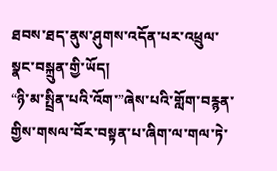ཐབས་ཐད་ནུས་ཤུགས་འདོན་པར་འཕྲུལ་སྣང་བསྐྲུན་གྱི་ཡོད།
“ཉི་མ་སྤྲིན་པའི་འོག་”ཞེས་པའི་གློག་བརྙན་གྱིས་གསལ་བོར་བསྟན་པ་ཞིག་ལ་གལ་ཏེ་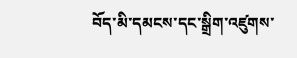བོད་མི་དམངས་དང་སྒྲིག་འཛུགས་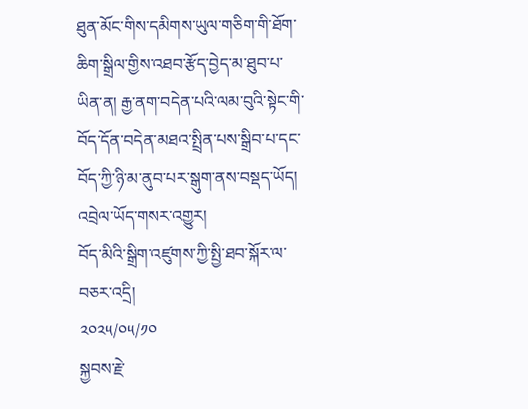ཐུན་མོང་གིས་དམིགས་ཡུལ་གཅིག་གི་ཐོག་ཆིག་སྒྲིལ་གྱིས་འཐབ་རྩོད་བྱེད་མ་ཐུབ་པ་ཡིན་ན། རྒྱ་ནག་བདེན་པའི་ལམ་བུའི་སྟེང་གི་བོད་དོན་བདེན་མཐའ་སྤྲིན་པས་སྒྲིབ་པ་དང་བོད་ཀྱི་ཉི་མ་ནུབ་པར་སྒུག་ནས་བསྡད་ཡོད།
འབྲེལ་ཡོད་གསར་འགྱུར།
བོད་མིའི་སྒྲིག་འཛུགས་ཀྱི་སྤྱི་ཐབ་སྐོར་ལ་བཅར་འདྲི།
༢༠༢༥/༠༥/༡༠
སྐྱབས་རྗེ་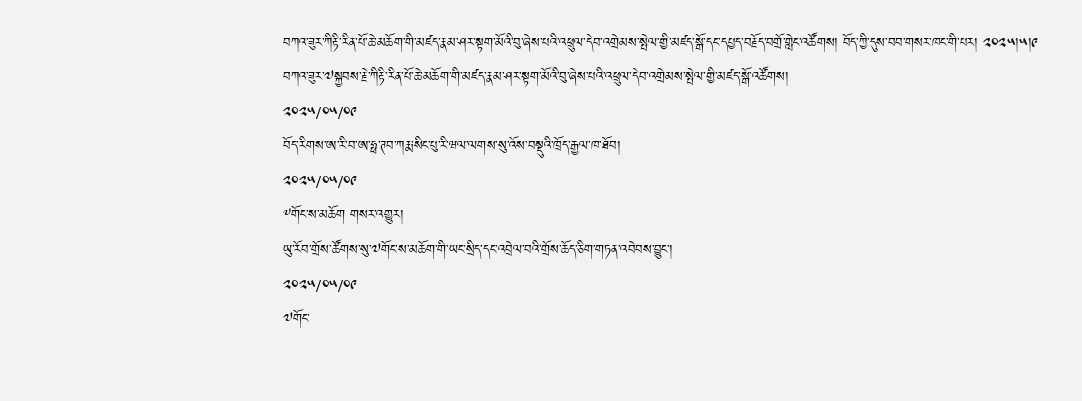བཀའ་ཟུར་ཀིརྟི་རིན་པོ་ཆེ་མཆོག་གི་མཛད་རྣམ་ཤར་སྟག་མོའི་བུ་ཞེས་པའི་འཕྲུལ་དེབ་འགྲེམས་སྤེལ་གྱི་མཛད་སྒོ་དང་དཔྱད་བརྗོད་བགྲོ་གླེང་འཚོགས། བོད་ཀྱི་དུས་བབ་གསར་ཁང་གི་པར། ༢༠༢༥།༥།༩
བཀའ་ཟུར་༧སྐྱབས་རྗེ་ཀིརྟི་རིན་པོ་ཆེ་མཆོག་གི་མཛད་རྣམ་ཤར་སྟག་མོའི་བུ་ཞེས་པའི་འཕྲུལ་དེབ་འགྲེམས་སྤེལ་གྱི་མཛད་སྒོ་འཚོགས།
༢༠༢༥/༠༥/༠༩
བོད་རིགས་ཨ་རི་བ་ཨ་ཧྥ་ཊབ་ཀརྨ་སིང་པུ་རི་ཝལ་ལགས་སུ་འོས་བསྡུའི་ཁྲོད་རྒྱལ་ཁ་ཐོབ།
༢༠༢༥/༠༥/༠༩
༸གོང་ས་མཆོག གསར་འགྱུར།
ཡུ་རོབ་གྲོས་ཚོགས་སུ་༧གོང་ས་མཆོག་གི་ཡང་སྲིད་དང་འབྲེལ་བའི་གྲོས་ཆོད་ཅིག་གཏན་འབེབས་བྱུང་།
༢༠༢༥/༠༥/༠༩
༧གོང་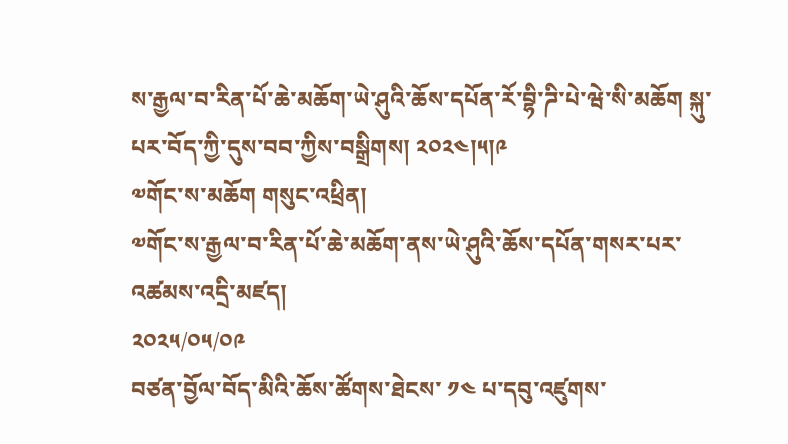ས་རྒྱལ་བ་རིན་པོ་ཆེ་མཆོག་ཡེ་ཤུའི་ཆོས་དཔོན་རོ་བྷི་ཌི་པེ་ཝེ་སི་མཆོག སྐུ་པར་བོད་ཀྱི་དུས་བབ་ཀྱིས་བསྒྲིགས། ༢༠༢༤།༥།༩
༧གོང་ས་མཆོག གསུང་འཕྲིན།
༧གོང་ས་རྒྱལ་བ་རིན་པོ་ཆེ་མཆོག་ནས་ཡེ་ཤུའི་ཆོས་དཔོན་གསར་པར་འཚམས་འདྲི་མཛད།
༢༠༢༥/༠༥/༠༩
བཙན་བྱོལ་བོད་མིའི་ཆོས་ཚོགས་ཐེངས་ ༡༤ པ་དབུ་འཛུགས་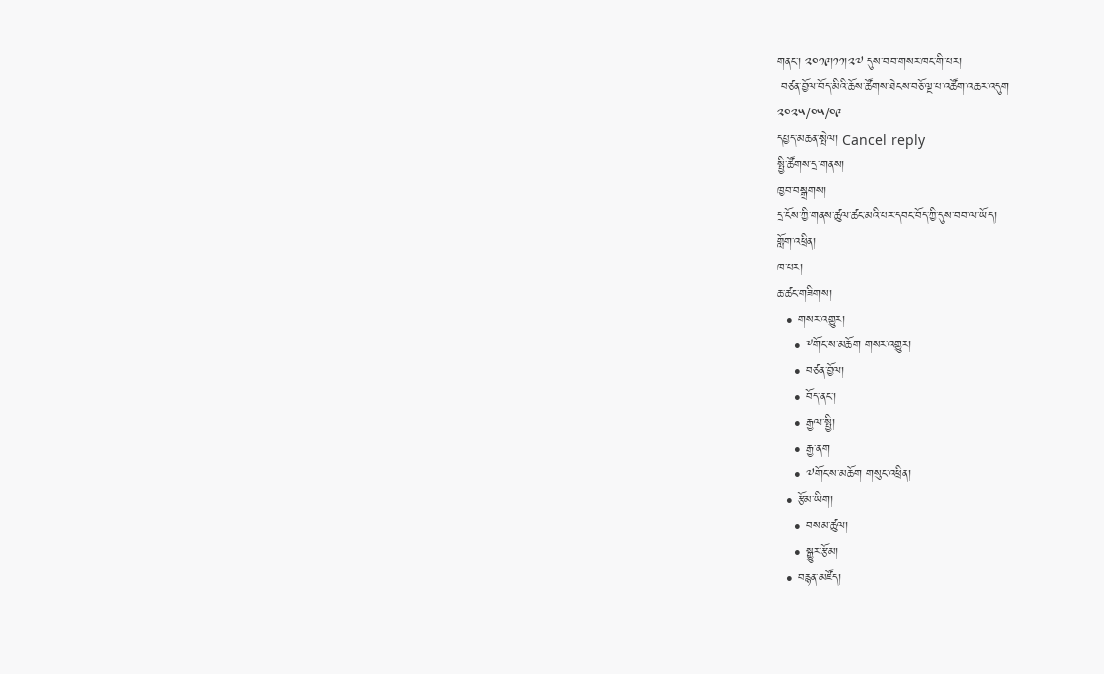གནང་། ༢༠༡༩།༡༡།༢༧ དུས་བབ་གསར་ཁང་གི་པར།
 བཙན་བྱོལ་བོད་མིའི་ཆོས་ཚོགས་ཐེངས་བཅོ་ལྔ་པ་འཚོག་འཆར་འདུག
༢༠༢༥/༠༥/༠༩
དཔྱད་མཆན་སྤེལ། Cancel reply
སྤྱི་ཚོགས་དྲ་གནས།
ཁྱབ་བསྒྲགས།
དྲ་ངོས་ཀྱི་གནས་ཚུལ་ཚང་མའི་པར་དབང་བོད་ཀྱི་དུས་བབ་ལ་ཡོད།
གློག་འཕྲིན།
ཁ་པར།
ཆ་ཚང་གཟིགས།
  • གསར་འགྱུར།
    • ༸གོང་ས་མཆོག གསར་འགྱུར།
    • བཙན་བྱོལ།
    • བོད་ནང་།
    • རྒྱལ་སྤྱི།
    • རྒྱ་ནག
    • ༧གོང་ས་མཆོག གསུང་འཕྲིན།
  • རྩོམ་ཡིག།
    • བསམ་ཚུལ།
    • སྒྱུར་རྩོམ།
  • བརྙན་མཛོད།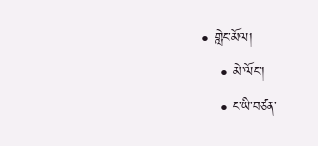• གླེང་མོལ།
    • མེ་ལོང་།
    • ང་ཡི་བཙན་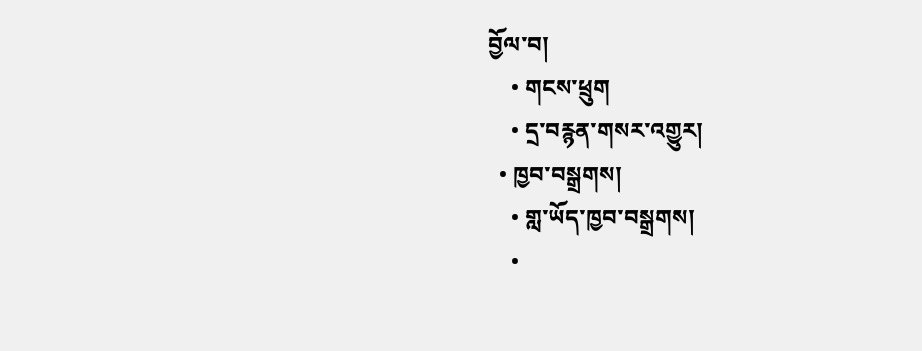བྱོལ་བ།
    • གངས་ཕྲུག
    • དྲ་བརྙན་གསར་འགྱུར།
  • ཁྱབ་བསྒྲགས།
    • གླ་ཡོད་ཁྱབ་བསྒྲགས།
    •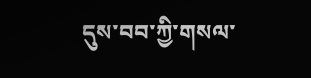དུས་བབ་ཀྱི་གསལ་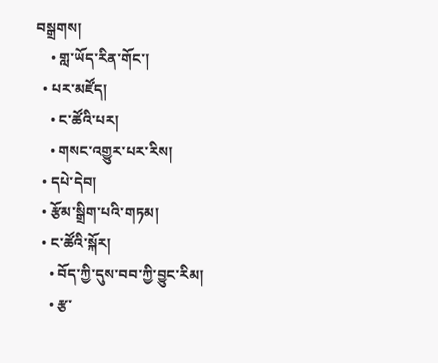བསྒྲགས།
    • གླ་ཡོད་རིན་གོང་།
  • པར་མཛོད།
    • ང་ཚོའི་པར།
    • གསང་འགྱུར་པར་རིས།
  • དཔེ་དེབ།
  • རྩོམ་སྒྲིག་པའི་གཏམ།
  • ང་ཚོའི་སྐོར།
    • བོད་ཀྱི་དུས་བབ་ཀྱི་བྱུང་རིམ།
    • རྩ་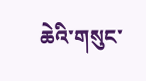ཆེའི་གསུང་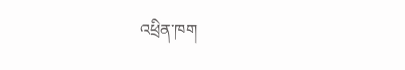འཕྲིན་ཁག